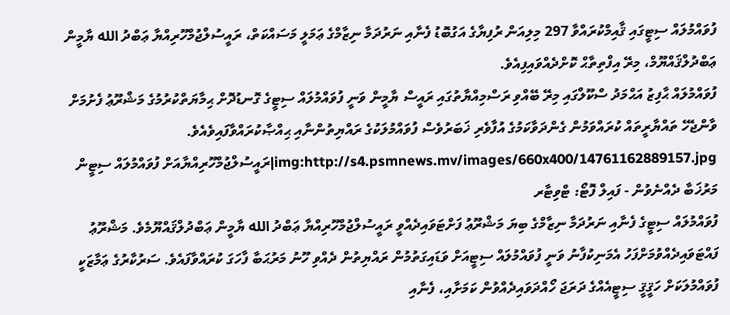ފުވައްމުލައް ސިޓީގައި ޤާއިމްކުރައްވާ 297 މިލިއަން ރުފިޔާގެ އަގުބޮޑު ފެނާއި ނަރުދަމާ ނިޒާމްގެ ޢަމަލީ މަސައްކަތް، ރައީސުލްޖުމްހޫރިއްޔާ ޢަބްދު الله ޔާމީން ޢަބްދުލްޤައްޔޫމް، މިރޭ އިފްތިތާޙް ކޮށްދެއްވައިފިއެވެ.
ފުވައްމުލައް ޙާފިޒު އަޙްމަދު ސްކޫލްގައި މިރޭ ބޭއްވި ރަސްމިއްޔާތުގައި ރައީސް ޔާމީން ވަނީ ފުވައްމުލައް ސިޓީގެ ގޮނޑުދޮށް ޙިމާޔަތްކުރުމުގެ މަޝްރޫޢު ފެށުމަށް ވާންޖެހޭ ތައްޔާރީތައް ކުރައްވަމުން ގެންދަވާކަމުގެ އުފާވެރި ޚަބަރުވެސް ފުވައްމުލަކުގެ ރައްޔިތުންނާއި ޙިއްޞާކުރައްވާފައިވެއެވެ. img:http://s4.psmnews.mv/images/660x400/14761162889157.jpg|ރައީސުލްޖުމްހޫރިއްޔާއަށް ފުވައްމުލައް ސިޓީން މަރުޚަބާ ދެއްނެވުން - ފައިލް ފޮޓޯ: ޓްވިޓާރ
ފުވައްމުލައް ސިޓީގެ ފެނާއި ނަރުދަމާ ނިޒާމްގެ ބިޔަ މަޝްރޫޢު ފަށްޓަވައިދެއްވީ ރައީސުލްޖުމްހޫރިއްޔާ ޢަބްދު الله ޔާމީން ޢަބްދުލްޤައްޔޫމެވެ. މަޝްރޫޢު ފައްޓަވައިދެއްވުމަށްފަހު އެމަނިކުފާނު ވަނީ ފުވައްމުލައް ސިޓީއަށް ވަޑައިގަތުމުން ރައްޔިތުން ދެއްވި ހޫނު މަރުޙަބާ ފާހަގަ ކުރައްވާފައެވެ. ސަރުކާރުގެ ޢަމާޒަކީ ފުވައްމުލަކަށް ހަޤީޤީ ސިޓީއެއްގެ ދަރަޖަ ހޯއްދަވައިދެއްވުން ކަމަށާއި، ފެނާއި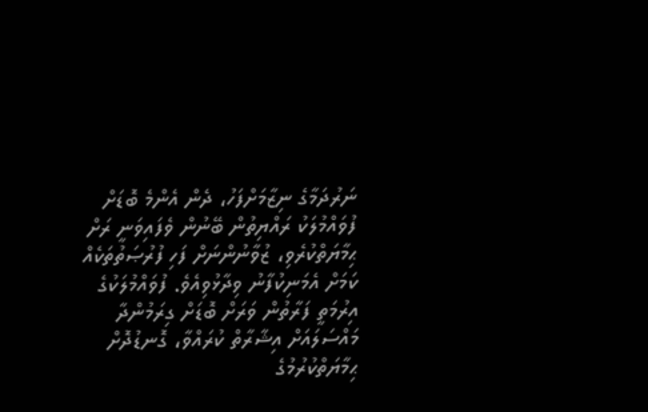ނަރުދަމާގެ ނިޒާމަށްފަހު، ދެން އެންމެ ބޮޑަށް ފުވައްމުލަކު ރައްޔިތުން ބޭނުން ވެފައިވަނީ ރަށް ޙިމާޔަތްކުރެވި، ޒުވާނުންނަށް ފަހި ފުރުޞަތުތަކެއް ކަމަށް އެމަނިކުފާނު ވިދާޅުވިއެވެ. ފުވައްމުލަކުގެ އިރުމަތީ ފަރާތުން ވަރަށް ބޮޑަށް ގިރަމުންދާ މައްސަލައަށް އިޝާރާތް ކުރައްވާ، ގޮނޑުދޮށް ޙިމާޔަތްކުރުމުގެ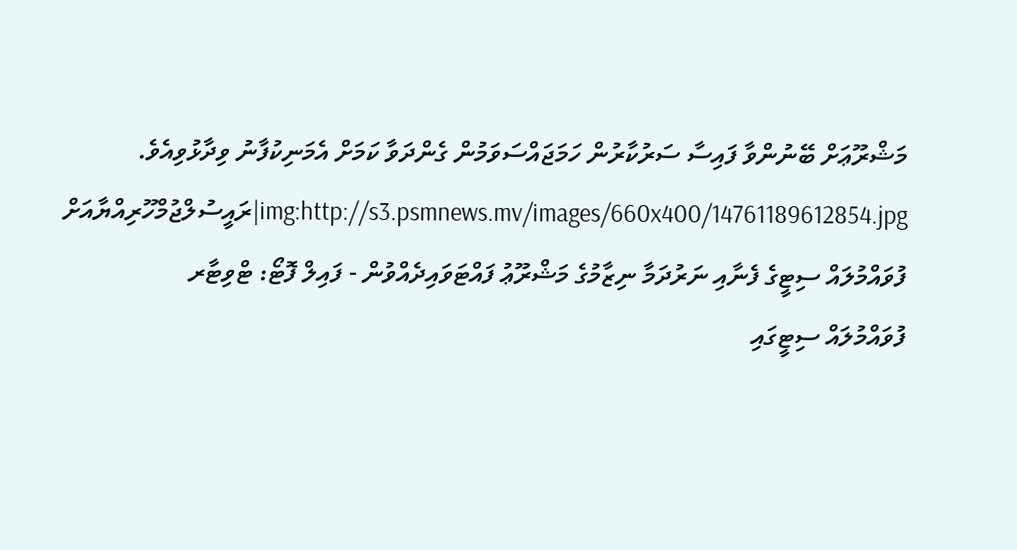މަޝްރޫޢަށް ބޭނުންވާ ފައިސާ ސަރުކާރުން ހަމަޖައްސަވަމުން ގެންދަވާ ކަމަށް އެމަނިކުފާނު ވިދާޅުވިއެވެ. img:http://s3.psmnews.mv/images/660x400/14761189612854.jpg|ރައީސުލްޖުމްހޫރިއްޔާއަށް ފުވައްމުލައް ސިޓީގެ ފެނާއި ނަރުދަމާ ނިޒާމުގެ މަޝްރޫޢު ފައްޓަވައިދެއްވުން - ފައިލް ފޮޓޯ: ޓްވިޓާރ
ފުވައްމުލައް ސިޓީގައި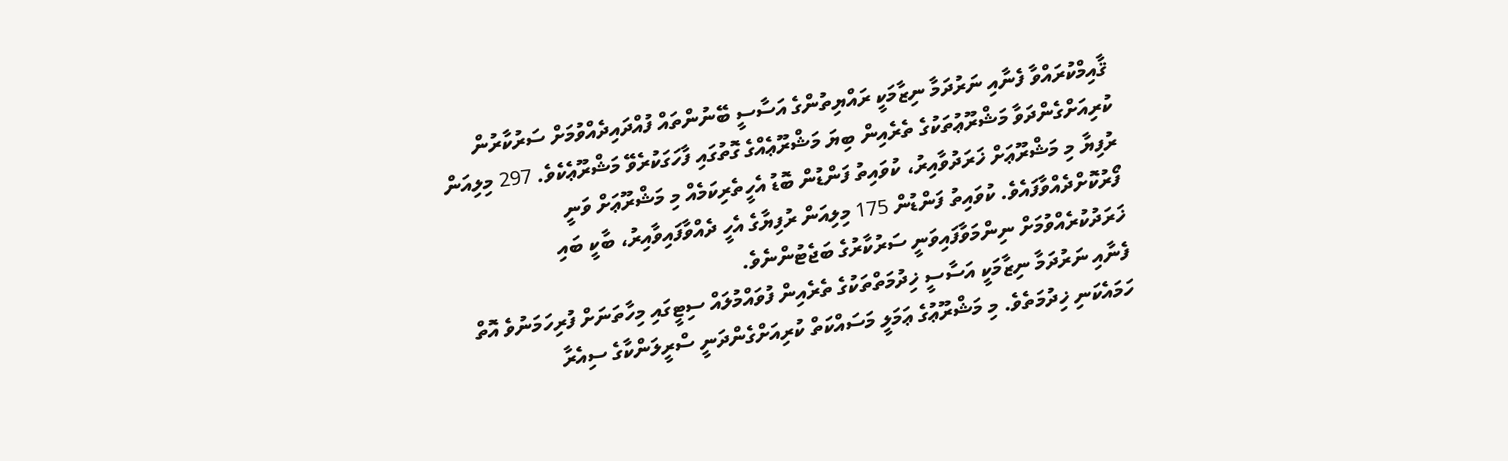ޤާއިމްކުރައްވާ ފެނާއި ނަރުދަމާ ނިޒާމަކީ ރައްޔިތުންގެ އަސާސީ ބޭނުންތައް ފުއްދައިދެއްވުމަށް ސަރުކާރުން ކުރިއަށްގެންދަވާ މަޝްރޫޢުތަކުގެ ތެރެއިން ބިޔަ މަޝްރޫޢެއްގެ ގޮތުގައި ފާހަގަކުރެވޭ މަޝްރޫޢެކެވެ. 297 މިލިއަން ރުފިޔާ މި މަޝްރޫޢަށް ޚަރަދުވާއިރު، ކުވައިތު ފަންޑުން ބޮޑު އެހީތެރިކަމެއް މި މަޝްރޫޢަށް ވަނީ ފޯރުކޮށްދެއްވާފައެވެ. ކުވައިތު ފަންޑުން 175 މިލިއަން ރުފިޔާގެ އެހީ ދެއްވާފައިވާއިރު، ބާކީ ބައި ޚަރަދުކުރެއްވުމަށް ނިންމަވާފައިވަނީ ސަރުކާރުގެ ބަޖެޓުންނެވެ.
ފެނާއި ނަރުދަމާ ނިޒާމަކީ އަސާސީ ޚިދުމަތްތަކުގެ ތެރެއިން ފުވައްމުލައް ސިޓީގައި މިހާތަނަށް ފުރިހަމަނުވެ އޮތް ހަމައެކަނި ޚިދުމަތެވެ. މި މަޝްރޫޢުގެ ޢަމަލީ މަސައްކަތް ކުރިއަށްގެންދަނީ ސްރީލަންކާގެ ސިއެރާ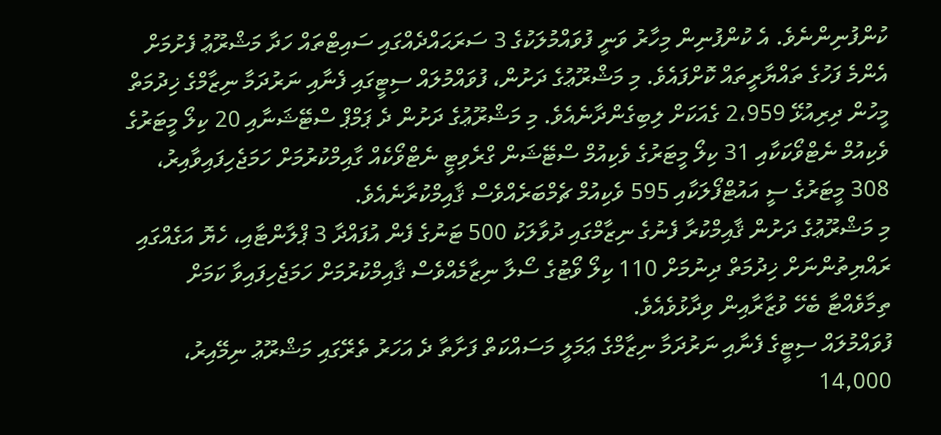ކުންފުނިންނެވެ. އެ ކުންފުނިން މިހާރު ވަނީ ފުވައްމުލަކުގެ 3 ސަރަޙައްދެއްގައި ސައިޓްތައް ހަދާ މަޝްރޫޢު ފެށުމަށް އެންމެ ފަހުގެ ތައްޔާރީތައް ކޮށްފައެވެ. މި މަޝްރޫޢުގެ ދަށުން، ފުވައްމުލައް ސިޓީގައި ފެނާއި ނަރުދަމާ ނިޒާމްގެ ޚިދުމަތް މީހުން ދިރިއުޅޭ 2،959 ގެއަކަށް ލިބިގެންދާނެއެވެ. މި މަޝްރޫޢުގެ ދަށުން ދެ ޕަމްޕް ސްޓޭޝަނާއި 20 ކިލޯ މީޓަރުގެ ވެކިއުމް ނެޓްވޯކަކާއި 31 ކިލޯ މީޓަރުގެ ވެކިއުމް ސްޓޭޝަން ގްރެވިޓީ ނެޓްވޯކެއް ގާއިމްކުރުމަށް ހަމަޖެހިފައިވާއިރު، 308 މީޓަރުގެ ސީ އައުޓްފޯލަކާއި 595 ވެކިއުމް ޗެމްބަރެއްވެސް ޤާއިމްކުރާނެއެވެ.
މި މަޝްރޫޢުގެ ދަށުން ޤާއިމްކުރާ ފެނުގެ ނިޒާމްގައި ދުވާލަކު 500 ޓަނުގެ ފެން އުފައްދާ 3 ޕްލާންޓާއި، ހެޔޮ އަގެއްގައި ރައްޔިތުންނަށް ޚިދުމަތް ދިނުމަށް 110 ކިލޯ ވޯޓުގެ ސޯލާ ނިޒާމެއްވެސް ޤާއިމްކުރުމަށް ހަމަޖެހިފައިވާ ކަމަށް ތިމާވެއްޓާ ބެހޭ ވުޒާރާއިން ވިދާޅުވެއެވެ.
ފުވައްމުލައް ސިޓީގެ ފެނާއި ނަރުދަމާ ނިޒާމްގެ ޢަމަލީ މަސައްކަތް ފަށާތާ ދެ އަހަރު ތެރޭގައި މަޝްރޫޢު ނިމޭއިރު، 14,000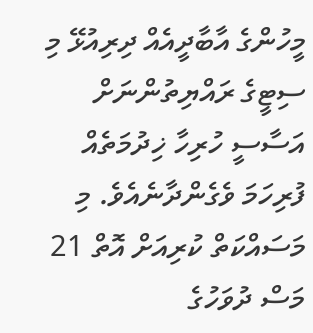މީހުންގެ އާބާދީއެއް ދިރިއުޅޭ މި ސިޓީގެ ރައްޔިތުންނަށް އަސާސީ ހުރިހާ ޚިދުމަތެއް ފުރިހަމަ ވެގެންދާނެއެވެ. މި މަސައްކަތް ކުރިއަށް އޮތް 21 މަސް ދުވަހުގެ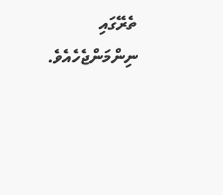ތެރޭގައި ނިންމަންޖެހެއެވެ.